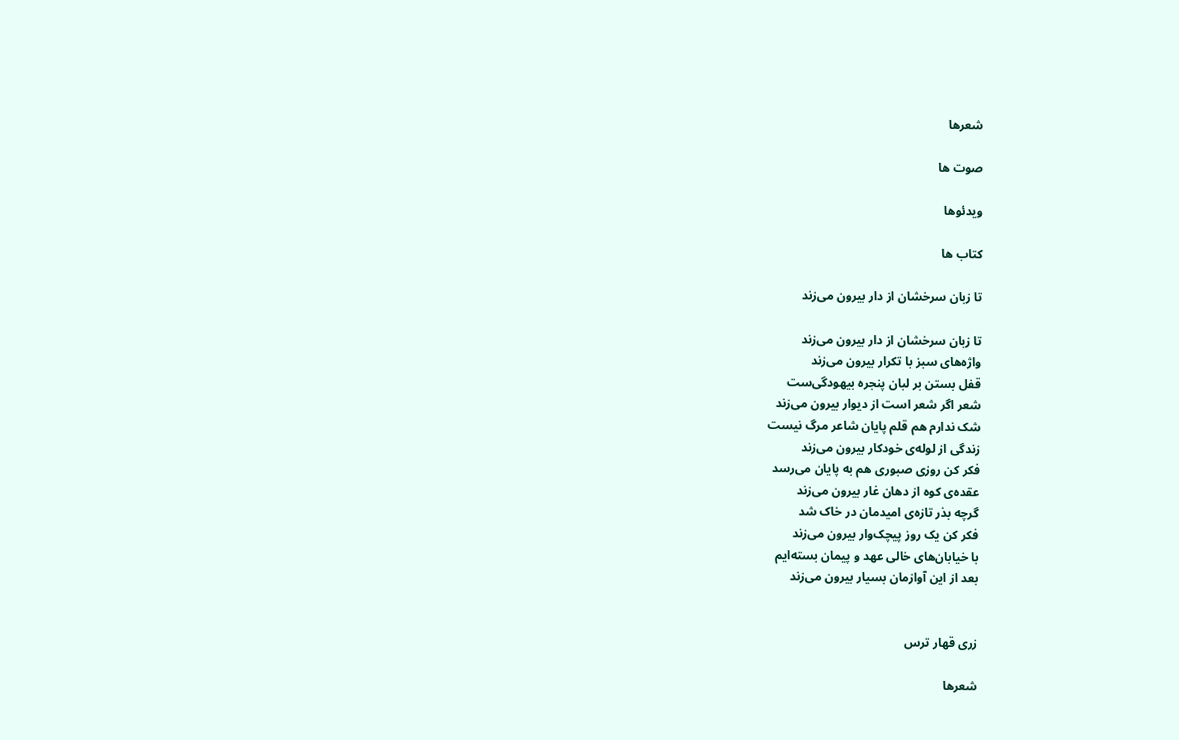شعرها

صوت ها

ویدئوها

کتاب ها

تا زبان سرخشان از دار بیرون می‌زند

تا زبان سرخشان از دار بیرون می‌زند
واژه‌های سبز با تکرار بیرون می‌زند
قفل بستن بر لبان پنجره بیهودگی‌ست
شعر اگر شعر است از دیوار بیرون می‌زند
شک ندارم هم قلم پایان شاعر مرگ نیست
زندگی از لوله‌ی خودکار بیرون می‌زند
فکر کن روزی صبوری هم به پایان می‌رسد
عقده‌ی کوه از دهان غار بیرون می‌زند
گرچه بذر تازه‌ی امیدمان در خاک شد
فکر کن یک روز پیچک‌وار بیرون می‌زند
با خیابان‌های خالی عهد و پیمان بسته‌ایم
بعد از این آوازمان بسیار بیرون می‌زند


زری قهار ترس

شعرها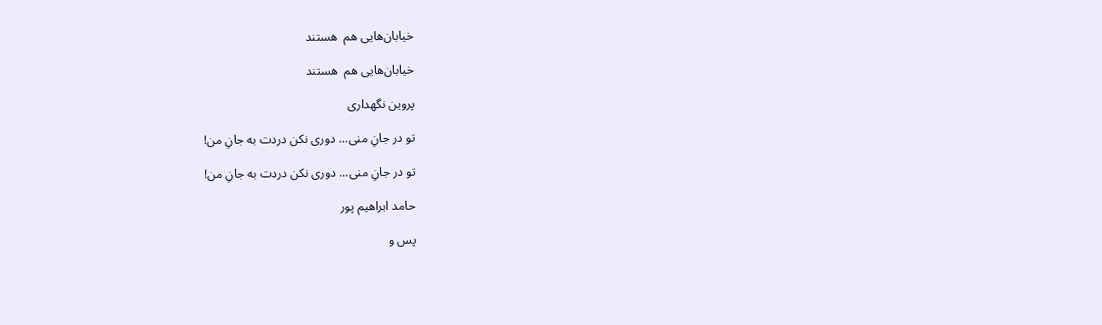خیابان‌هایی هم  هستند

خیابان‌هایی هم  هستند

پروین نگهداری

تو در جانِ منی... دوری نکن دردت به جانِ من!

تو در جانِ منی... دوری نکن دردت به جانِ من!

حامد ابراهیم پور

پس و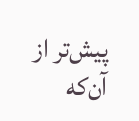پیش‌تر از آن‌که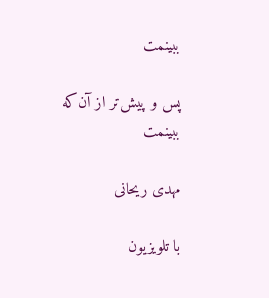ببینمت

پس و پیش‌تر از آن‌که ببینمت

مهدی ریحانی

با تلویزیون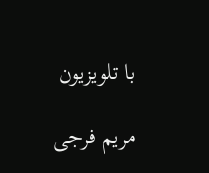با تلویزیون

مریم فرجی